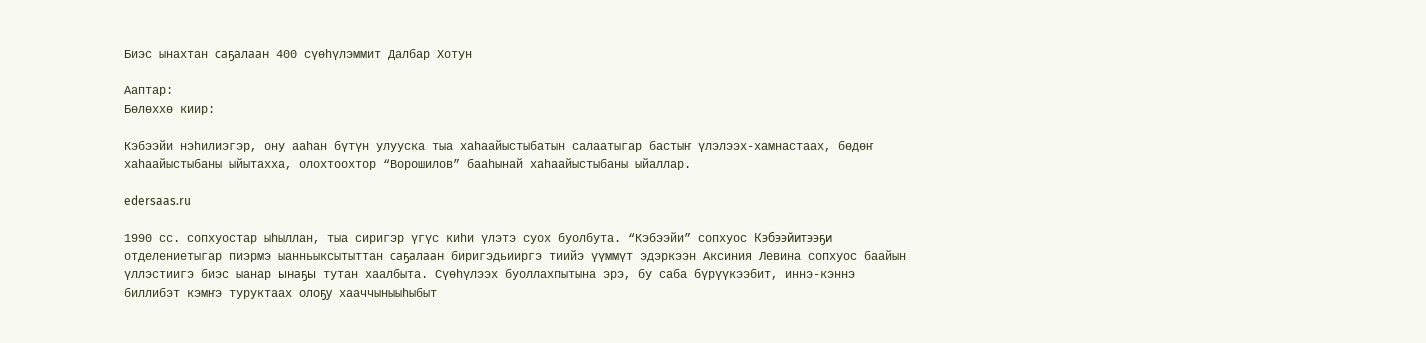Биэс ынахтан саҕалаан 400 сүөһүлэммит Далбар Хотун

Ааптар:
Бөлөххө киир:

Кэбээйи нэһилиэгэр, ону ааһан бүтүн улууска тыа хаһаайыстыбатын салаатыгар бастыҥ үлэлээх-хамнастаах, бөдөҥ хаһаайыстыбаны ыйытахха, олохтоохтор “Ворошилов” бааһынай хаһаайыстыбаны ыйаллар.

edersaas.ru

1990 сс. сопхуостар ыһыллан, тыа сиригэр үгүс киһи үлэтэ суох буолбута. “Кэбээйи” сопхуос Кэбээйитээҕи отделениетыгар пиэрмэ ыанньыксытыттан саҕалаан биригэдьииргэ тиийэ үүммүт эдэркээн Аксиния Левина сопхуос баайын үллэстиигэ биэс ыанар ынаҕы тутан хаалбыта. Сүөһүлээх буоллахпытына эрэ, бу саба бүрүүкээбит, иннэ-кэннэ биллибэт кэмҥэ туруктаах олоҕу хааччыныыһыбыт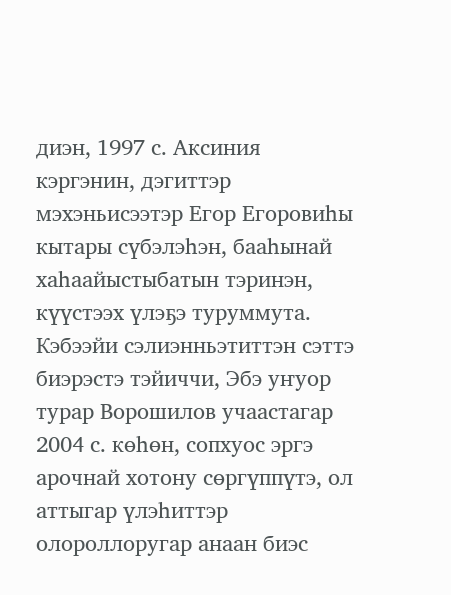диэн, 1997 с. Аксиния кэргэнин, дэгиттэр мэхэньисээтэр Егор Егоровиһы кытары сүбэлэһэн, бааһынай хаһаайыстыбатын тэринэн, күүстээх үлэҕэ туруммута. Кэбээйи сэлиэнньэтиттэн сэттэ биэрэстэ тэйиччи, Эбэ уҥуор турар Ворошилов учаастагар 2004 с. көһөн, сопхуос эргэ арочнай хотону сөргүппүтэ, ол аттыгар үлэһиттэр олороллоругар анаан биэс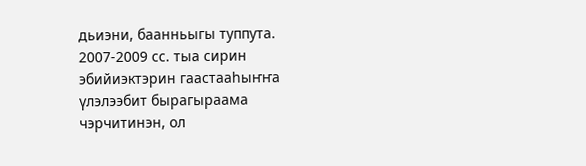дьиэни, баанньыгы туппута. 2007-2009 сс. тыа сирин эбийиэктэрин гаастааһыҥҥа үлэлээбит бырагыраама чэрчитинэн, ол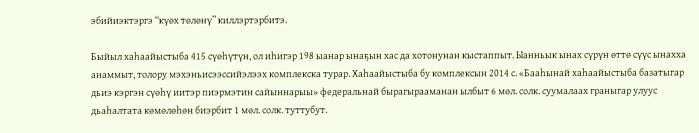эбийиэктэргэ “күөх төлөнү” киллэртэрбитэ.

Быйыл хаһаайыстыба 415 сүөһүтүн, ол иһигэр 198 ыанар ынаҕын хас да хотонунан кыстаппыт. Ыанньык ынах сүрүн өттө сүүс ынахха анаммыт, толору мэхэньисээссийэлээх комплекска турар. Хаһаайыстыба бу комплексын 2014 с. «Бааһынай хаһаайыстыба базатыгар дьиэ кэргэн сүөһү иитэр пиэрмэтин сайыннарыы» федеральнай бырагырааманан ылбыт 6 мөл. солк. суумалаах граныгар улуус дьаһалтата көмөлөһөн биэрбит 1 мөл. солк. туттубут.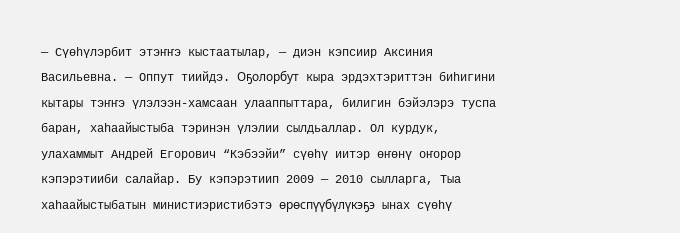— Сүөһүлэрбит этэҥҥэ кыстаатылар, — диэн кэпсиир Аксиния Васильевна. — Оппут тиийдэ. Оҕолорбут кыра эрдэхтэриттэн биһигини кытары тэҥҥэ үлэлээн-хамсаан улааппыттара, билигин бэйэлэрэ туспа баран, хаһаайыстыба тэринэн үлэлии сылдьаллар. Ол курдук, улахаммыт Андрей Егорович “Кэбээйи” сүөһү иитэр өҥөнү оҥорор кэпэрэтииби салайар. Бу кэпэрэтиип 2009 — 2010 сылларга, Тыа хаһаайыстыбатын министиэристибэтэ өрөспүүбүлүкэҕэ ынах сүөһү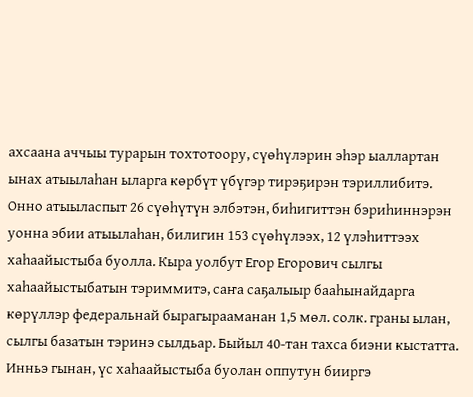ахсаана аччыы турарын тохтотоору, сүөһүлэрин эһэр ыаллартан ынах атыылаһан ыларга көрбүт үбүгэр тирэҕирэн тэриллибитэ. Онно атыыласпыт 26 сүөһүтүн элбэтэн, биһигиттэн бэриһиннэрэн уонна эбии атыылаһан, билигин 153 сүөһүлээх, 12 үлэһиттээх хаһаайыстыба буолла. Кыра уолбут Егор Егорович сылгы хаһаайыстыбатын тэриммитэ, саҥа саҕалыыр бааһынайдарга көрүллэр федеральнай бырагырааманан 1,5 мөл. солк. граны ылан, сылгы базатын тэринэ сылдьар. Быйыл 40-тан тахса биэни кыстатта. Инньэ гынан, үс хаһаайыстыба буолан оппутун бииргэ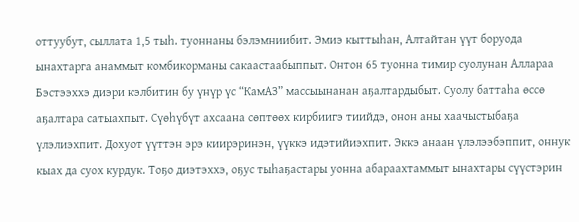оттуубут, сыллата 1,5 тыһ. туоннаны бэлэмниибит. Эмиэ кыттыһан, Алтайтан үүт боруода ынахтарга анаммыт комбикорманы сакаастаабыппыт. Онтон 65 туонна тимир суолунан Аллараа Бэстээххэ диэри кэлбитин бу үнүр үс “КамАЗ” массыынанан аҕалтардыбыт. Суолу баттаһа өссө аҕалтара сатыахпыт. Сүөһүбүт ахсаана сөптөөх кирбиигэ тиийдэ, онон аны хаачыстыбаҕа үлэлиэхпит. Дохуот үүттэн эрэ киирэринэн, үүккэ идэтийиэхпит. Эккэ анаан үлэлээбэппит, оннук кыах да суох курдук. Тоҕо диэтэххэ, оҕус тыһаҕастары уонна абараахтаммыт ынахтары сүүстэрин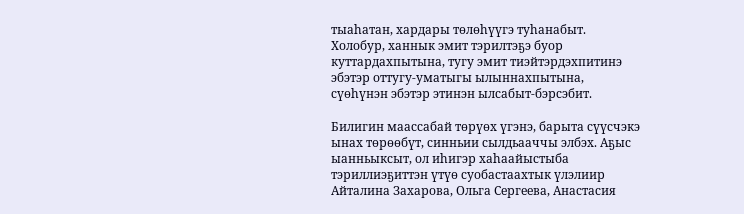тыаһатан, хардары төлөһүүгэ туһанабыт. Холобур, ханнык эмит тэрилтэҕэ буор куттардахпытына, тугу эмит тиэйтэрдэхпитинэ эбэтэр оттугу-уматыгы ылыннахпытына, сүөһүнэн эбэтэр этинэн ылсабыт-бэрсэбит.

Билигин маассабай төрүөх үгэнэ, барыта сүүсчэкэ ынах төрөөбүт, синньии сылдьааччы элбэх. Аҕыс ыанньыксыт, ол иһигэр хаһаайыстыба тэриллиэҕиттэн үтүө суобастаахтык үлэлиир Айталина Захарова, Ольга Сергеева, Анастасия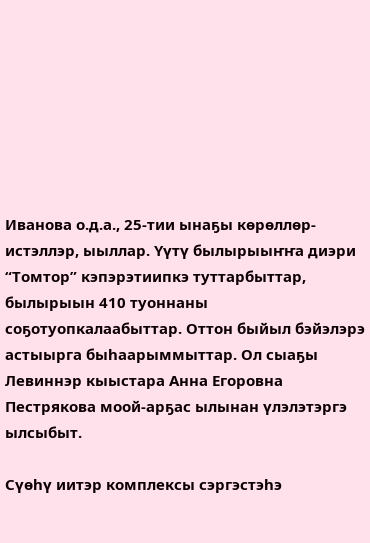Иванова о.д.а., 25-тии ынаҕы көрөллөр-истэллэр, ыыллар. Үүтү былырыыҥҥа диэри “Томтор” кэпэрэтиипкэ туттарбыттар, былырыын 410 туоннаны соҕотуопкалаабыттар. Оттон быйыл бэйэлэрэ астыырга быһаарыммыттар. Ол сыаҕы Левиннэр кыыстара Анна Егоровна Пестрякова моой-арҕас ылынан үлэлэтэргэ ылсыбыт.

Сүөһү иитэр комплексы сэргэстэһэ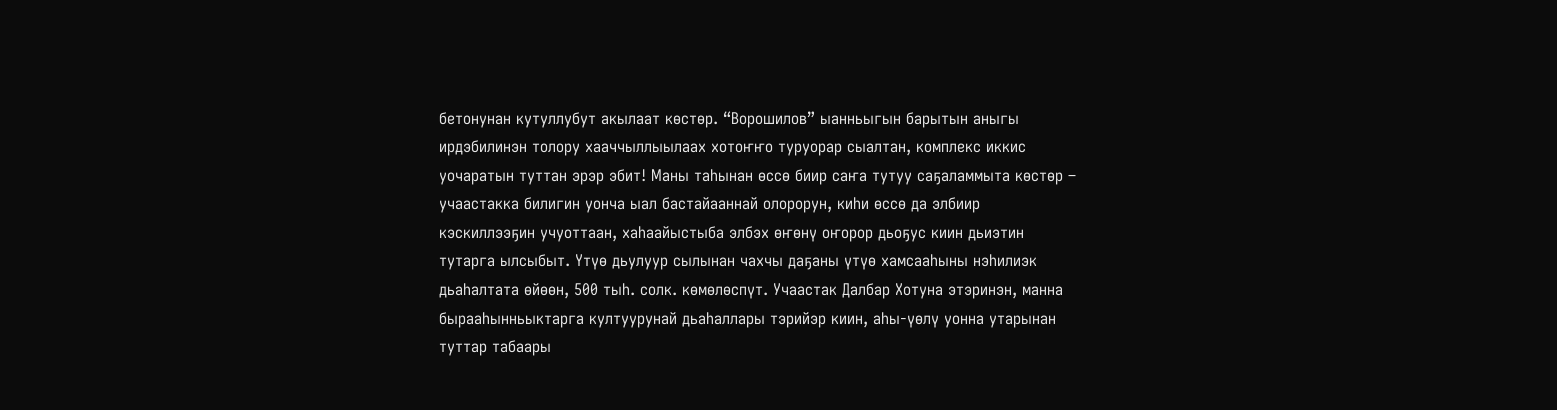бетонунан кутуллубут акылаат көстөр. “Ворошилов” ыанньыгын барытын аныгы ирдэбилинэн толору хааччыллыылаах хотоҥҥо туруорар сыалтан, комплекс иккис уочаратын туттан эрэр эбит! Маны таһынан өссө биир саҥа тутуу саҕаламмыта көстөр – учаастакка билигин уонча ыал бастайааннай олорорун, киһи өссө да элбиир кэскиллээҕин учуоттаан, хаһаайыстыба элбэх өҥөнү оҥорор дьоҕус киин дьиэтин тутарга ылсыбыт. Үтүө дьулуур сылынан чахчы даҕаны үтүө хамсааһыны нэһилиэк дьаһалтата өйөөн, 500 тыһ. солк. көмөлөспүт. Учаастак Далбар Хотуна этэринэн, манна бырааһынньыктарга култуурунай дьаһаллары тэрийэр киин, аһы-үөлү уонна утарынан туттар табаары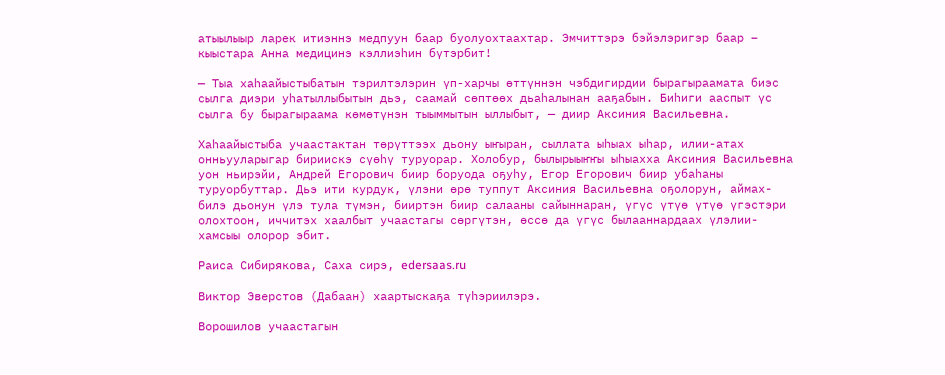атыылыыр ларек итиэннэ медпуун баар буолуохтаахтар. Эмчиттэрэ бэйэлэригэр баар – кыыстара Анна медицинэ кэллиэһин бүтэрбит!

— Тыа хаһаайыстыбатын тэрилтэлэрин үп-харчы өттүннэн чэбдигирдии бырагыраамата биэс сылга диэри уһатыллыбытын дьэ, саамай сөптөөх дьаһалынан ааҕабын. Биһиги ааспыт үс сылга бу бырагыраама көмөтүнэн тыыммытын ыллыбыт, — диир Аксиния Васильевна.

Хаһаайыстыба учаастактан төрүттээх дьону ыҥыран, сыллата ыһыах ыһар, илии-атах онньууларыгар бириискэ сүөһү туруорар. Холобур, былырыыҥҥы ыһыахха Аксиния Васильевна уон ньирэйи, Андрей Егорович биир боруода оҕуһу, Егор Егорович биир убаһаны туруорбуттар. Дьэ ити курдук, үлэни өрө туппут Аксиния Васильевна оҕолорун, аймах-билэ дьонун үлэ тула түмэн, бииртэн биир салааны сайыннаран, үгүс үтүө үтүө үгэстэри олохтоон, иччитэх хаалбыт учаастагы сөргүтэн, өссө да үгүс былааннардаах үлэлии-хамсыы олорор эбит.

Раиса Сибирякова, Саха сирэ, edersaas.ru

Виктор Эверстов (Дабаан) хаартыскаҕа түһэриилэрэ.

Ворошилов учаастагын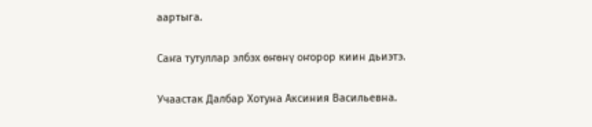аартыга.

Саҥа тутуллар элбэх өҥөнү оҥорор киин дьиэтэ.

Учаастак Далбар Хотуна Аксиния Васильевна.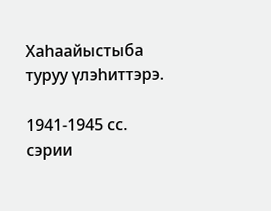Хаһаайыстыба туруу үлэһиттэрэ.

1941-1945 сс. сэрии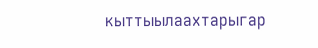кыттыылаахтарыгар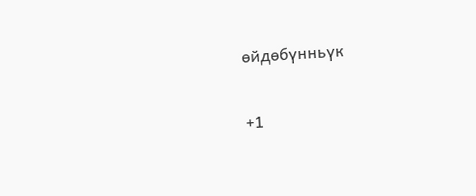өйдөбүнньүк


+1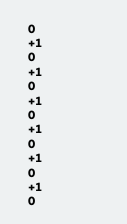0
+1
0
+1
0
+1
0
+1
0
+1
0
+1
0